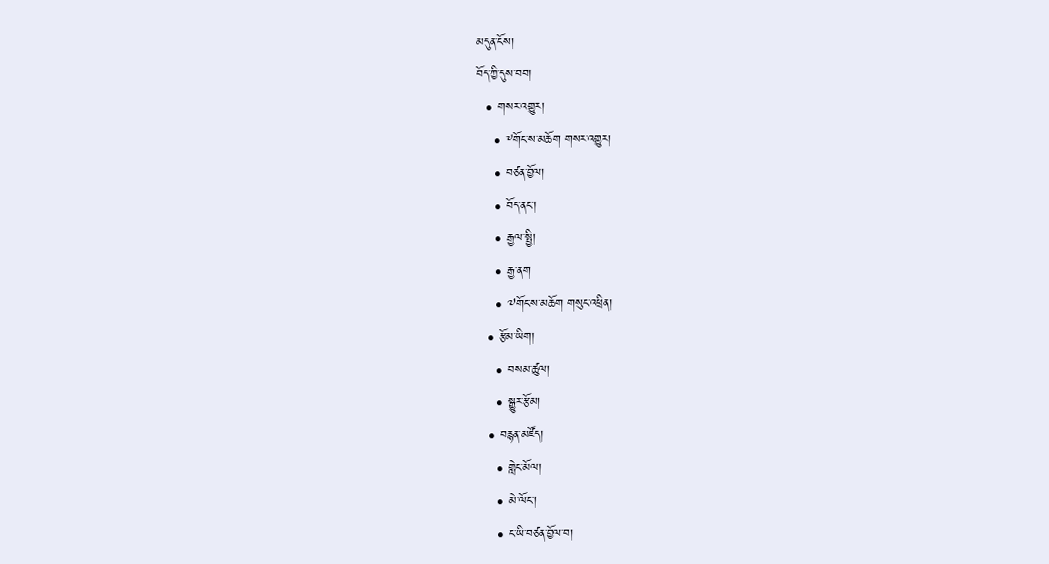མདུན་ངོས།
བོད་ཀྱི་དུས་བབ།
  • གསར་འགྱུར།
    • ༸གོང་ས་མཆོག གསར་འགྱུར།
    • བཙན་བྱོལ།
    • བོད་ནང་།
    • རྒྱལ་སྤྱི།
    • རྒྱ་ནག
    • ༧གོང་ས་མཆོག གསུང་འཕྲིན།
  • རྩོམ་ཡིག།
    • བསམ་ཚུལ།
    • སྒྱུར་རྩོམ།
  • བརྙན་མཛོད།
    • གླེང་མོལ།
    • མེ་ལོང་།
    • ང་ཡི་བཙན་བྱོལ་བ།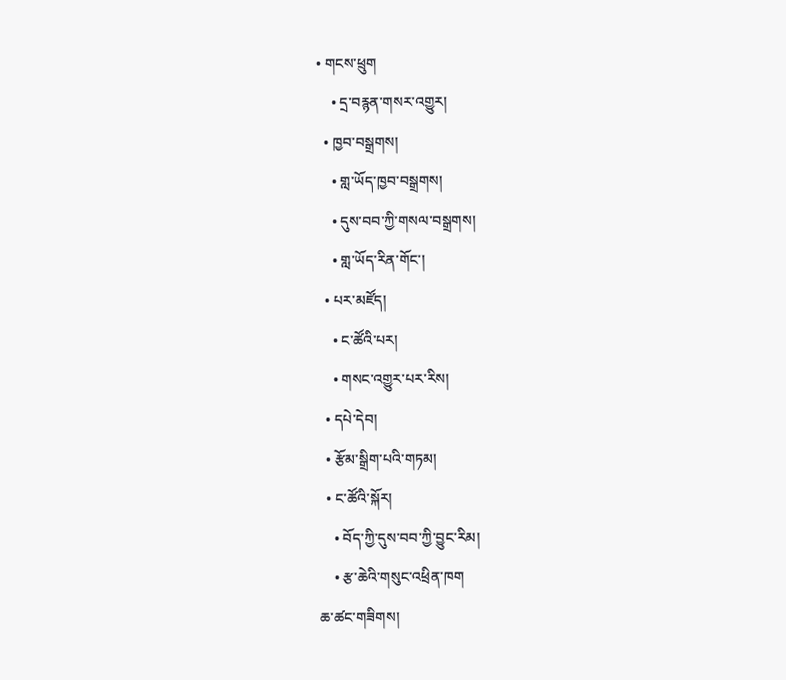• གངས་ཕྲུག
    • དྲ་བརྙན་གསར་འགྱུར།
  • ཁྱབ་བསྒྲགས།
    • གླ་ཡོད་ཁྱབ་བསྒྲགས།
    • དུས་བབ་ཀྱི་གསལ་བསྒྲགས།
    • གླ་ཡོད་རིན་གོང་།
  • པར་མཛོད།
    • ང་ཚོའི་པར།
    • གསང་འགྱུར་པར་རིས།
  • དཔེ་དེབ།
  • རྩོམ་སྒྲིག་པའི་གཏམ།
  • ང་ཚོའི་སྐོར།
    • བོད་ཀྱི་དུས་བབ་ཀྱི་བྱུང་རིམ།
    • རྩ་ཆེའི་གསུང་འཕྲིན་ཁག
ཆ་ཚང་གཟིགས།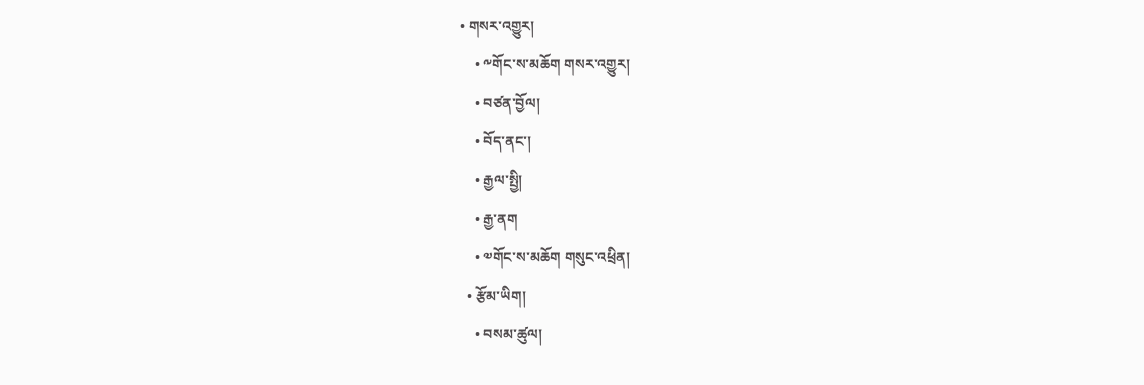• གསར་འགྱུར།
    • ༸གོང་ས་མཆོག གསར་འགྱུར།
    • བཙན་བྱོལ།
    • བོད་ནང་།
    • རྒྱལ་སྤྱི།
    • རྒྱ་ནག
    • ༧གོང་ས་མཆོག གསུང་འཕྲིན།
  • རྩོམ་ཡིག།
    • བསམ་ཚུལ།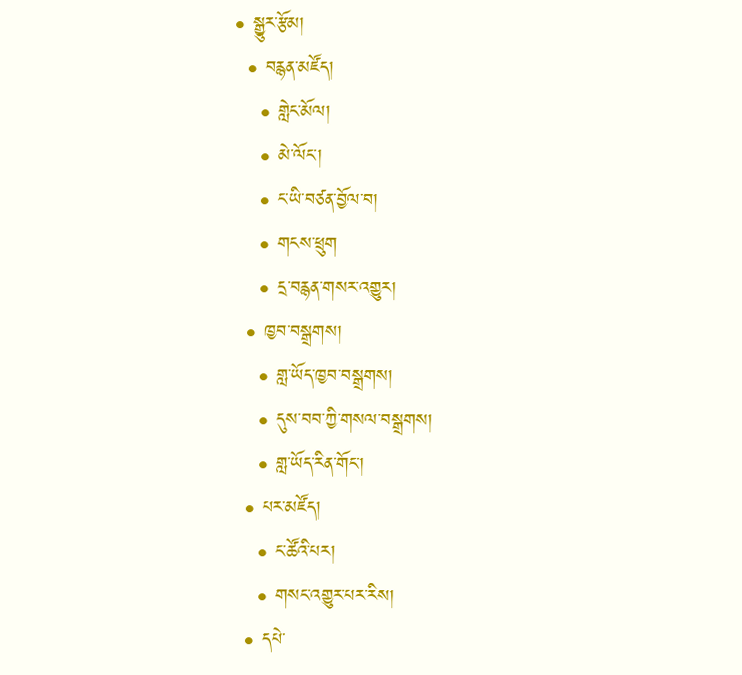• སྒྱུར་རྩོམ།
  • བརྙན་མཛོད།
    • གླེང་མོལ།
    • མེ་ལོང་།
    • ང་ཡི་བཙན་བྱོལ་བ།
    • གངས་ཕྲུག
    • དྲ་བརྙན་གསར་འགྱུར།
  • ཁྱབ་བསྒྲགས།
    • གླ་ཡོད་ཁྱབ་བསྒྲགས།
    • དུས་བབ་ཀྱི་གསལ་བསྒྲགས།
    • གླ་ཡོད་རིན་གོང་།
  • པར་མཛོད།
    • ང་ཚོའི་པར།
    • གསང་འགྱུར་པར་རིས།
  • དཔེ་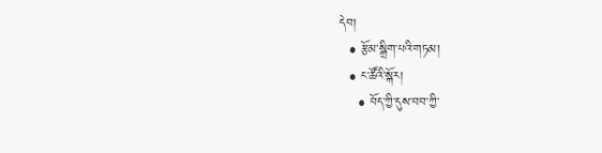དེབ།
  • རྩོམ་སྒྲིག་པའི་གཏམ།
  • ང་ཚོའི་སྐོར།
    • བོད་ཀྱི་དུས་བབ་ཀྱི་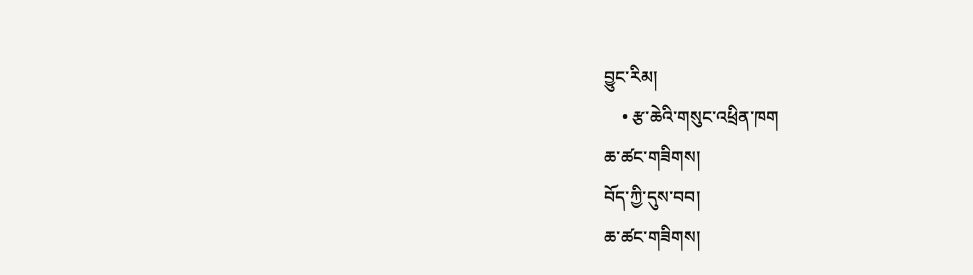བྱུང་རིམ།
    • རྩ་ཆེའི་གསུང་འཕྲིན་ཁག
ཆ་ཚང་གཟིགས།
བོད་ཀྱི་དུས་བབ།
ཆ་ཚང་གཟིགས།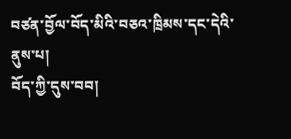བཙན་བྱོལ་བོད་མིའི་བཅའ་ཁྲིམས་དང་དེའི་ནུས་པ།
བོད་ཀྱི་དུས་བབ།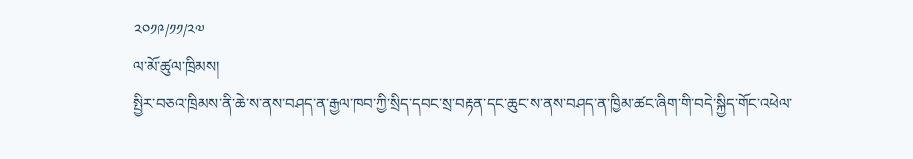༢༠༡༩/༡༡/༢༧
ལ་མོ་ཚུལ་ཁྲིམས།
སྤྱིར་བཅའ་ཁྲིམས་ནི་ཆེ་ས་ནས་བཤད་ན་རྒྱལ་ཁབ་ཀྱི་སྲིད་དབང་སྲ་བརྟན་དང་ཆུང་ས་ནས་བཤད་ན་ཁྱིམ་ཚང་ཞིག་གི་བདེ་སྐྱིད་གོང་འཕེལ་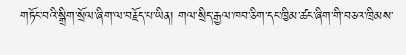གཏོང་བའི་སྒྲིག་སྲོལ་ཞིག་ལ་བརྗོད་པ་ཡིན། གལ་སྲིད་རྒྱལ་ཁབ་ཅིག་དང་ཁྱིམ་ཚང་ཞིག་གི་བཅའ་ཁྲིམས་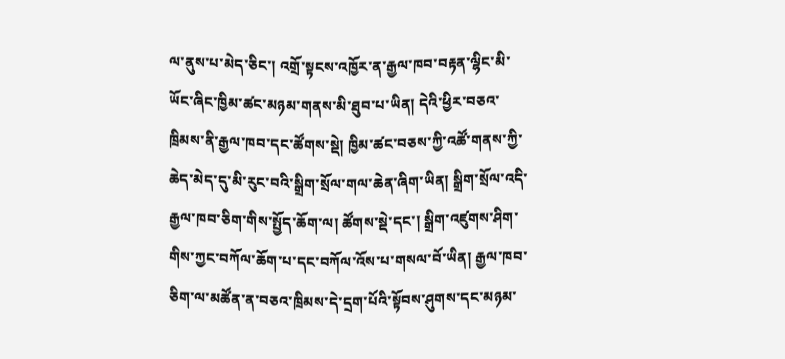ལ་ནུས་པ་མེད་ཅིང་། འགྲོ་སྟངས་འཁྱོར་ན་རྒྱལ་ཁབ་བརྟན་ལྷིང་མི་ཡོང་ཞིང་ཁྱིམ་ཚང་མཉམ་གནས་མི་ཐུབ་པ་ཡིན། དེའི་ཕྱིར་བཅའ་ཁྲིམས་ནི་རྒྱལ་ཁབ་དང་ཚོགས་སྡེ། ཁྱིམ་ཚང་བཅས་ཀྱི་འཚོ་གནས་ཀྱི་ཆེད་མེད་དུ་མི་རུང་བའི་སྒྲིག་སྲོལ་གལ་ཆེན་ཞིག་ཡིན། སྒྲིག་སྲོལ་འདི་རྒྱལ་ཁབ་ཅིག་གིས་སྤྱོད་ཆོག་ལ། ཚོགས་སྡེ་དང་། སྒྲིག་འཛུགས་ཤིག་གིས་ཀྱང་བཀོལ་ཆོག་པ་དང་བཀོལ་འོས་པ་གསལ་བོ་ཡིན། རྒྱལ་ཁབ་ཅིག་ལ་མཚོན་ན་བཅའ་ཁྲིམས་དེ་དྲག་པོའི་སྟོབས་ཤུགས་དང་མཉམ་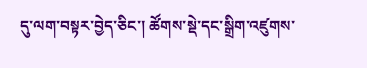དུ་ལག་བསྟར་བྱེད་ཅིང་། ཚོགས་སྡེ་དང་སྒྲིག་འཛུགས་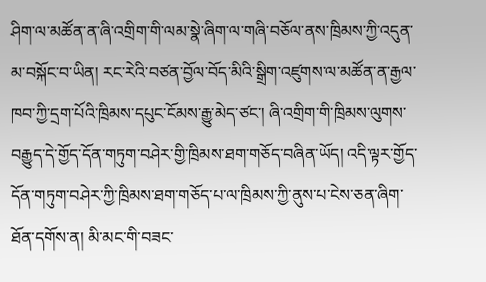ཤིག་ལ་མཚོན་ན་ཞི་འགྲིག་གི་ལམ་སྣེ་ཞིག་ལ་གཞི་བཅོལ་ནས་ཁྲིམས་ཀྱི་འདུན་མ་བསྐོང་བ་ཡིན། རང་རེའི་བཙན་བྱོལ་བོད་མིའི་སྒྲིག་འཛུགས་ལ་མཚོན་ན་རྒྱལ་ཁབ་ཀྱི་དྲག་པོའི་ཁྲིམས་དཔུང་ངོམས་རྒྱུ་མེད་ཙང་། ཞི་འགྲིག་གི་ཁྲིམས་ལུགས་བརྒྱུད་དེ་གྱོད་དོན་གཏུག་བཤེར་གྱི་ཁྲིམས་ཐག་གཅོད་བཞིན་ཡོད། འདི་ལྟར་གྱོད་དོན་གཏུག་བཤེར་ཀྱི་ཁྲིམས་ཐག་གཅོད་པ་ལ་ཁྲིམས་ཀྱི་ནུས་པ་ངེས་ཅན་ཞིག་ཐོན་དགོས་ན། མི་མང་གི་བཟང་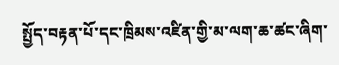སྤྱོད་བརྟན་པོ་དང་ཁྲིམས་འཛིན་གྱི་མ་ལག་ཆ་ཚང་ཞིག་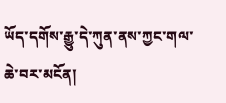ཡོད་དགོས་རྒྱུ་དེ་ཀུན་ནས་ཀྱང་གལ་ཆེ་བར་མངོན།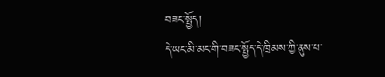བཟང་སྤྱོད།
དེ་ཡང་མི་མང་གི་བཟང་སྤྱོད་དེ་ཁྲིམས་ཀྱི་ནུས་པ་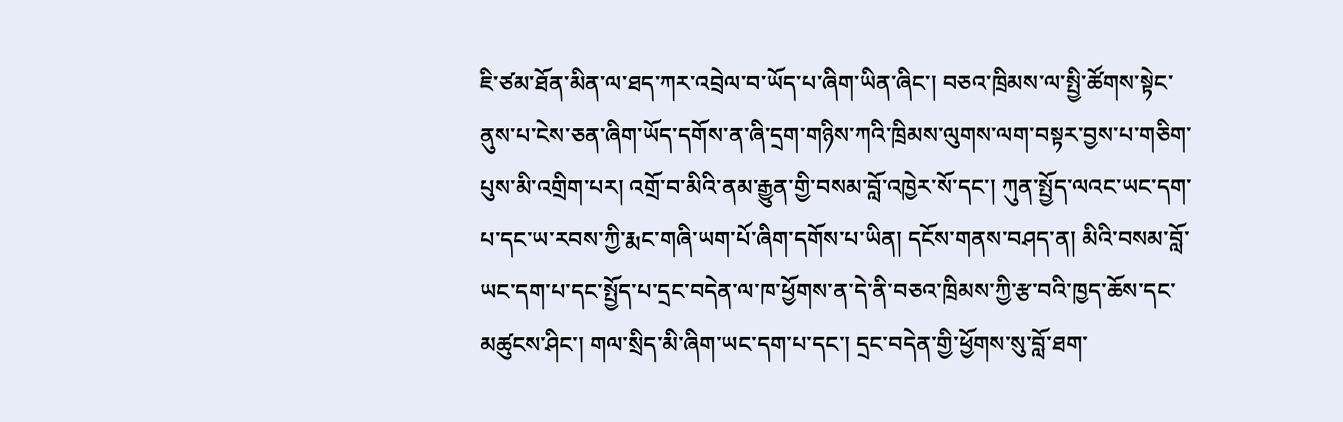ཇི་ཙམ་ཐོན་མིན་ལ་ཐད་ཀར་འབྲེལ་བ་ཡོད་པ་ཞིག་ཡིན་ཞིང་། བཅའ་ཁྲིམས་ལ་སྤྱི་ཚོགས་སྟེང་ནུས་པ་ངེས་ཅན་ཞིག་ཡོད་དགོས་ན་ཞི་དྲག་གཉིས་ཀའི་ཁྲིམས་ལུགས་ལག་བསྟར་བྱས་པ་གཅིག་པུས་མི་འགྲིག་པར། འགྲོ་བ་མིའི་ནམ་རྒྱུན་གྱི་བསམ་བློ་འཁྱེར་སོ་དང་། ཀུན་སྤྱོད་ལའང་ཡང་དག་པ་དང་ཡ་རབས་ཀྱི་རྨང་གཞི་ཡག་པོ་ཞིག་དགོས་པ་ཡིན། དངོས་གནས་བཤད་ན། མིའི་བསམ་བློ་ཡང་དག་པ་དང་སྤྱོད་པ་དྲང་བདེན་ལ་ཁ་ཕྱོགས་ན་དེ་ནི་བཅའ་ཁྲིམས་ཀྱི་རྩ་བའི་ཁྱད་ཆོས་དང་མཚུངས་ཤིང་། གལ་སྲིད་མི་ཞིག་ཡང་དག་པ་དང་། དྲང་བདེན་གྱི་ཕྱོགས་སུ་བློ་ཐག་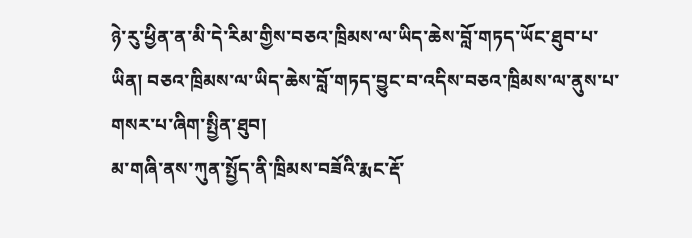ཉེ་རུ་ཕྱིན་ན་མི་དེ་རིམ་གྱིས་བཅའ་ཁྲིམས་ལ་ཡིད་ཆེས་བློ་གཏད་ཡོང་ཐུབ་པ་ཡིན། བཅའ་ཁྲིམས་ལ་ཡིད་ཆེས་བློ་གཏད་བྱུང་བ་འདིས་བཅའ་ཁྲིམས་ལ་ནུས་པ་གསར་པ་ཞིག་སྤྱིན་ཐུབ།
མ་གཞི་ནས་ཀུན་སྤྱོད་ནི་ཁྲིམས་བཟོའི་རྨང་རྡོ་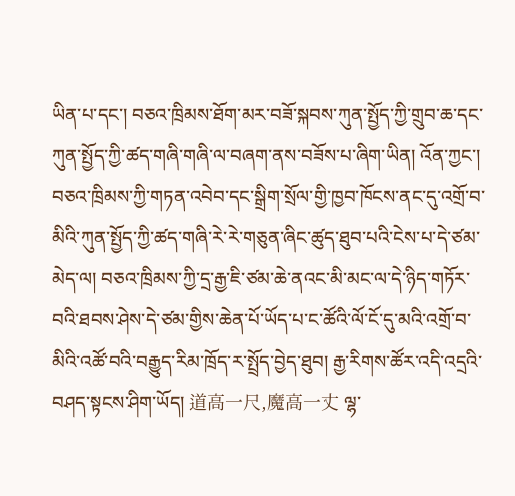ཡིན་པ་དང་། བཅའ་ཁྲིམས་ཐོག་མར་བཟོ་སྐབས་ཀུན་སྤྱོད་ཀྱི་གྲུབ་ཆ་དང་ཀུན་སྤྱོད་ཀྱི་ཚད་གཞི་གཞི་ལ་བཞག་ནས་བཟོས་པ་ཞིག་ཡིན། འོན་ཀྱང་། བཅའ་ཁྲིམས་ཀྱི་གཏན་འབེབ་དང་སྒྲིག་སྲོལ་གྱི་ཁྱབ་ཁོངས་ནང་དུ་འགྲོ་བ་མིའི་ཀུན་སྤྱོད་ཀྱི་ཚད་གཞི་རེ་རེ་གཅུན་ཞིང་ཚུད་ཐུབ་པའི་ངེས་པ་དེ་ཙམ་མེད་ལ། བཅའ་ཁྲིམས་ཀྱི་དྲ་རྒྱ་ཇི་ཙམ་ཆེ་ནའང་མི་མང་ལ་དེ་ཉིད་གཏོར་བའི་ཐབས་ཤེས་དེ་ཙམ་གྱིས་ཆེན་པོ་ཡོད་པ་ང་ཚོའི་ལོ་ངོ་དུ་མའི་འགྲོ་བ་མིའི་འཚོ་བའི་བརྒྱུད་རིམ་ཁྲོད་ར་སྤྲོད་བྱེད་ཐུབ། རྒྱ་རིགས་ཚོར་འདི་འདྲའི་བཤད་སྟངས་ཤིག་ཡོད། 道高一尺,魔高一丈 ལྷ་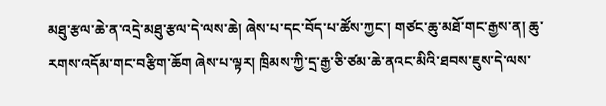མཐུ་རྩལ་ཆེ་ན་འདྲེ་མཐུ་རྩལ་དེ་ལས་ཆེ། ཞེས་པ་དང་བོད་པ་ཚོས་ཀྱང་། གཙང་ཆུ་མཐོ་གང་རྒྱས་ན། ཆུ་རགས་འདོམ་གང་བརྩིག་ཆོག ཞེས་པ་ལྟར། ཁྲིམས་ཀྱི་དྲ་རྒྱ་ཅི་ཙམ་ཆེ་ནའང་མིའི་ཐབས་ཇུས་དེ་ལས་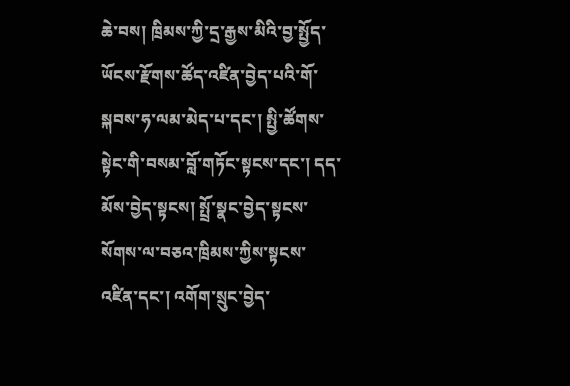ཆེ་བས། ཁྲིམས་ཀྱི་དྲ་རྒྱས་མིའི་བྱ་སྤྱོད་ཡོངས་རྫོགས་ཚོད་འཛིན་བྱེད་པའི་གོ་སྐབས་ཧ་ལམ་མེད་པ་དང་། སྤྱི་ཚོགས་སྟེང་གི་བསམ་བློ་གཏོང་སྟངས་དང་། དད་མོས་བྱེད་སྟངས། སྤྲོ་སྣང་བྱེད་སྟངས་སོགས་ལ་བཅའ་ཁྲིམས་ཀྱིས་སྟངས་འཛིན་དང་། འགོག་སྲུང་བྱེད་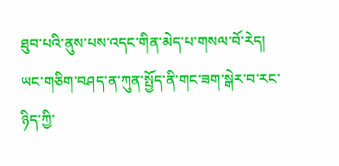ཐུབ་པའི་ནུས་པས་འདང་གིན་མེད་པ་གསལ་བོ་རེད།
ཡང་གཅིག་བཤད་ན་ཀུན་སྤྱོད་ནི་གང་ཟག་སྒེར་བ་རང་ཉིད་ཀྱི་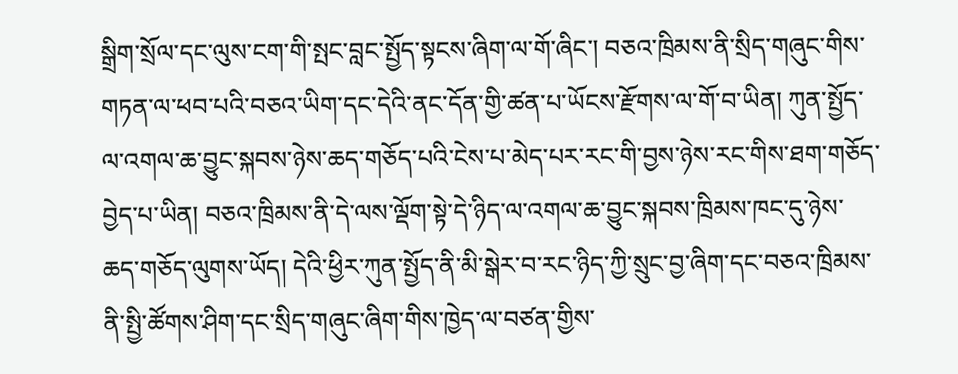སྒྲིག་སྲོལ་དང་ལུས་ངག་གི་སྤང་བླང་སྤྱོད་སྟངས་ཞིག་ལ་གོ་ཞིང་། བཅའ་ཁྲིམས་ནི་སྲིད་གཞུང་གིས་གཏན་ལ་ཕབ་པའི་བཅའ་ཡིག་དང་དེའི་ནང་དོན་གྱི་ཚན་པ་ཡོངས་རྫོགས་ལ་གོ་བ་ཡིན། ཀུན་སྤྱོད་ལ་འགལ་ཆ་བྱུང་སྐབས་ཉེས་ཆད་གཅོད་པའི་ངེས་པ་མེད་པར་རང་གི་བྱས་ཉེས་རང་གིས་ཐག་གཅོད་བྱེད་པ་ཡིན། བཅའ་ཁྲིམས་ནི་དེ་ལས་ལྡོག་སྟེ་དེ་ཉིད་ལ་འགལ་ཆ་བྱུང་སྐབས་ཁྲིམས་ཁང་དུ་ཉེས་ཆད་གཅོད་ལུགས་ཡོད། དེའི་ཕྱིར་ཀུན་སྤྱོད་ནི་མི་སྒེར་བ་རང་ཉིད་ཀྱི་སྲུང་བྱ་ཞིག་དང་བཅའ་ཁྲིམས་ནི་སྤྱི་ཚོགས་ཤིག་དང་སྲིད་གཞུང་ཞིག་གིས་ཁྱེད་ལ་བཙན་གྱིས་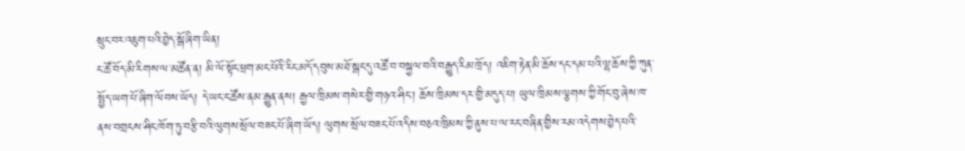སྲུང་བར་འཇུག་པའི་བྱེད་སྒོ་ཞིག་ཡིན།
ང་ཚོ་བོད་མི་རིགས་ལ་མཚོན་ན། མི་ལོ་སྟོང་ཕྲག་མང་པོའི་རིང་མདོ་དབུས་མཐོ་སྒང་དུ་འཚོ་བ་བསྐྱལ་བའི་བརྒྱུད་རིམ་ཁྲོད། འཇིག་རྟེན་མི་ཆོས་དང་དམ་པའི་ལྷ་ཆོས་ཀྱི་ཀུན་སྤྱོད་ཡག་པོ་ཞིག་ལོབས་ཡོད། དེ་ཡང་ང་ཚོས་ནམ་རྒྱུན་ནས། རྒྱལ་ཁྲིམས་གསེར་གྱི་གཉའ་ཤིང་། ཆོས་ཁྲིམས་དར་གྱི་མདུད་པ། ཡུལ་ཁྲིམས་ལྕགས་ཀྱི་གོང་བུ་ཞེས་ཁ་ནས་བགྲངས་ཤིང་ཁོག་ཏུ་བརྩི་བའི་ལུགས་སྲོལ་བཟང་པོ་ཞིག་ཡོད། ལུགས་སྲོལ་བཟང་པོ་འདིས་བཅའ་ཁྲིམས་ཀྱི་ནུས་པ་ལ་རང་བཞིན་གྱིས་རམ་འདེགས་བྱེད་པའི་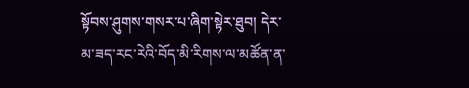སྟོབས་ཤུགས་གསར་པ་ཞིག་སྟེར་ཐུབ། དེར་མ་ཟད་རང་རེའི་བོད་མི་རིགས་ལ་མཚོན་ན་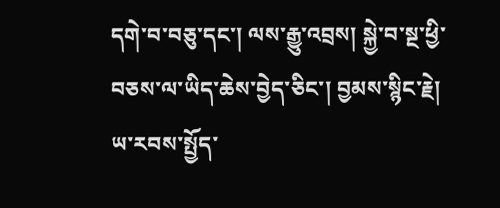དགེ་བ་བཅུ་དང་། ལས་རྒྱུ་འབྲས། སྐྱེ་བ་སྔ་ཕྱི་བཅས་ལ་ཡིད་ཆེས་བྱེད་ཅིང་། བྱམས་སྙིང་རྗེ། ཡ་རབས་སྤྱོད་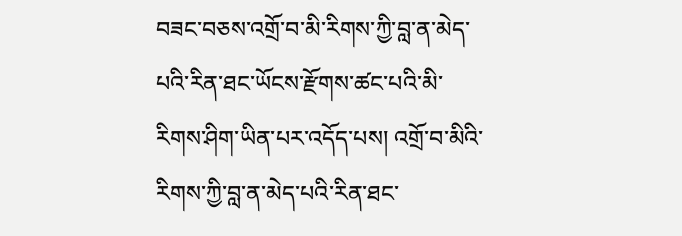བཟང་བཅས་འགྲོ་བ་མི་རིགས་ཀྱི་བླ་ན་མེད་པའི་རིན་ཐང་ཡོངས་རྫོགས་ཚང་པའི་མི་རིགས་ཤིག་ཡིན་པར་འདོད་པས། འགྲོ་བ་མིའི་རིགས་ཀྱི་བླ་ན་མེད་པའི་རིན་ཐང་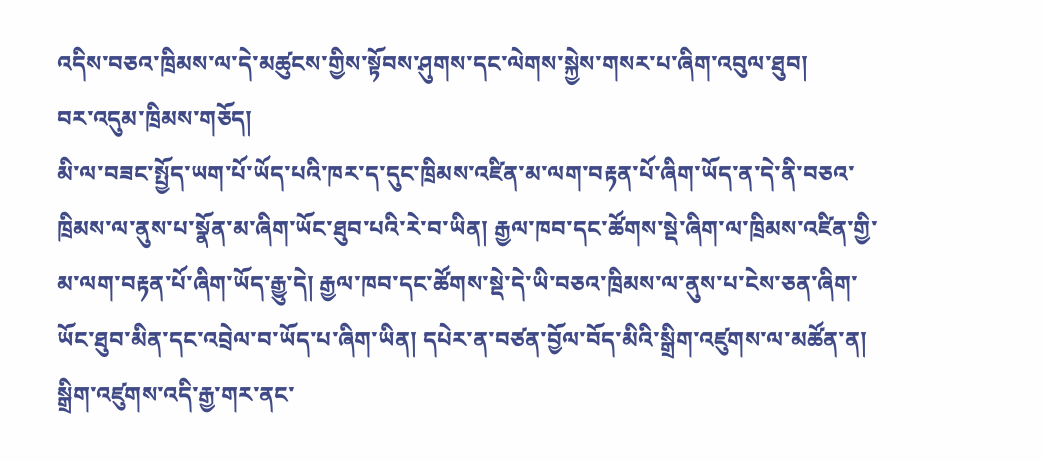འདིས་བཅའ་ཁྲིམས་ལ་དེ་མཚུངས་གྱིས་སྟོབས་ཤུགས་དང་ལེགས་སྐྱེས་གསར་པ་ཞིག་འབུལ་ཐུབ།
བར་འདུམ་ཁྲིམས་གཅོད།
མི་ལ་བཟང་སྤྱོད་ཡག་པོ་ཡོད་པའི་ཁར་ད་དུང་ཁྲིམས་འཛིན་མ་ལག་བརྟན་པོ་ཞིག་ཡོད་ན་དེ་ནི་བཅའ་ཁྲིམས་ལ་ནུས་པ་སྣོན་མ་ཞིག་ཡོང་ཐུབ་པའི་རེ་བ་ཡིན། རྒྱལ་ཁབ་དང་ཚོགས་སྡེ་ཞིག་ལ་ཁྲིམས་འཛིན་གྱི་མ་ལག་བརྟན་པོ་ཞིག་ཡོད་རྒྱུ་དེ། རྒྱལ་ཁབ་དང་ཚོགས་སྡེ་དེ་ཡི་བཅའ་ཁྲིམས་ལ་ནུས་པ་ངེས་ཅན་ཞིག་ཡོང་ཐུབ་མིན་དང་འབྲེལ་བ་ཡོད་པ་ཞིག་ཡིན། དཔེར་ན་བཙན་བྱོལ་བོད་མིའི་སྒྲིག་འཛུགས་ལ་མཚོན་ན། སྒྲིག་འཛུགས་འདི་རྒྱ་གར་ནང་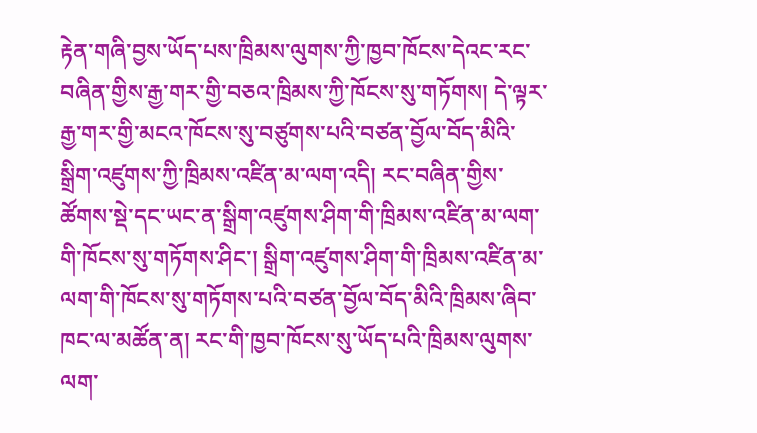རྟེན་གཞི་བྱས་ཡོད་པས་ཁྲིམས་ལུགས་ཀྱི་ཁྱབ་ཁོངས་དེའང་རང་བཞིན་གྱིས་རྒྱ་གར་གྱི་བཅའ་ཁྲིམས་ཀྱི་ཁོངས་སུ་གཏོགས། དེ་ལྟར་རྒྱ་གར་གྱི་མངའ་ཁོངས་སུ་བཙུགས་པའི་བཙན་བྱོལ་བོད་མིའི་སྒྲིག་འཛུགས་ཀྱི་ཁྲིམས་འཛིན་མ་ལག་འདི། རང་བཞིན་གྱིས་ཚོགས་སྡེ་དང་ཡང་ན་སྒྲིག་འཛུགས་ཤིག་གི་ཁྲིམས་འཛིན་མ་ལག་གི་ཁོངས་སུ་གཏོགས་ཤིང་། སྒྲིག་འཛུགས་ཤིག་གི་ཁྲིམས་འཛིན་མ་ལག་གི་ཁོངས་སུ་གཏོགས་པའི་བཙན་བྱོལ་བོད་མིའི་ཁྲིམས་ཞིབ་ཁང་ལ་མཚོན་ན། རང་གི་ཁྱབ་ཁོངས་སུ་ཡོད་པའི་ཁྲིམས་ལུགས་ལག་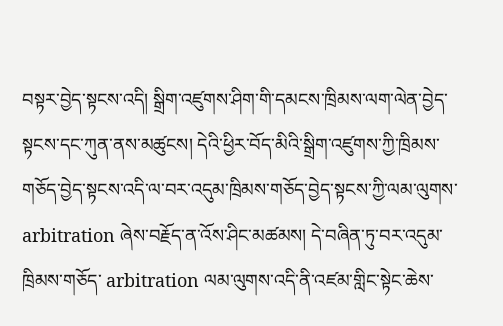བསྟར་བྱེད་སྟངས་འདི། སྒྲིག་འཛུགས་ཤིག་གི་དམངས་ཁྲིམས་ལག་ལེན་བྱེད་སྟངས་དང་ཀུན་ནས་མཚུངས། དེའི་ཕྱིར་བོད་མིའི་སྒྲིག་འཛུགས་ཀྱི་ཁྲིམས་གཅོད་བྱེད་སྟངས་འདི་ལ་བར་འདུམ་ཁྲིམས་གཅོད་བྱེད་སྟངས་ཀྱི་ལམ་ལུགས་ arbitration ཞེས་བརྗོད་ན་འོས་ཤིང་མཚམས། དེ་བཞིན་ཏུ་བར་འདུམ་ཁྲིམས་གཅོད་ arbitration ལམ་ལུགས་འདི་ནི་འཛམ་གླིང་སྟེང་ཆེས་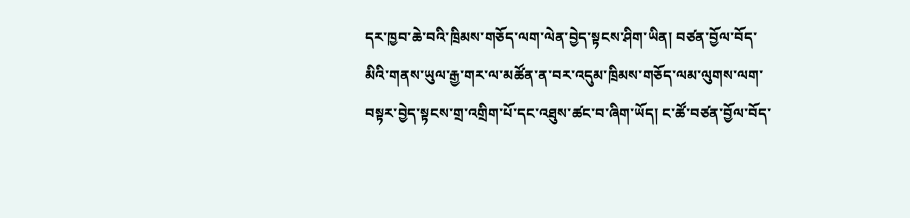དར་ཁྱབ་ཆེ་བའི་ཁྲིམས་གཅོད་ལག་ལེན་བྱེད་སྟངས་ཤིག་ཡིན། བཙན་བྱོལ་བོད་མིའི་གནས་ཡུལ་རྒྱ་གར་ལ་མཚོན་ན་བར་འདུམ་ཁྲིམས་གཅོད་ལམ་ལུགས་ལག་བསྟར་བྱེད་སྟངས་གྲ་འགྲིག་པོ་དང་འཐུས་ཚང་བ་ཞིག་ཡོད། ང་ཚོ་བཙན་བྱོལ་བོད་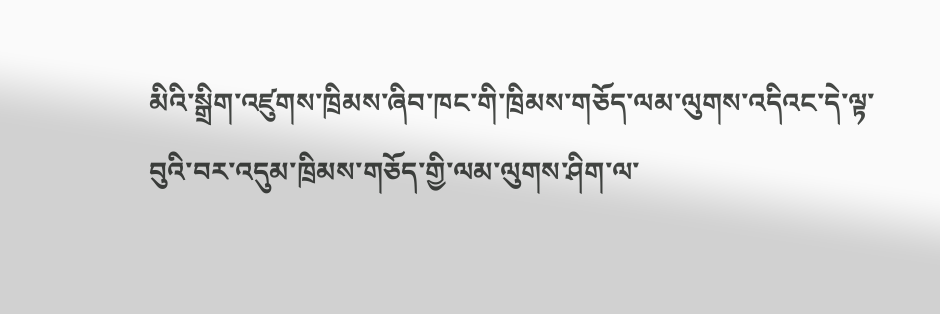མིའི་སྒྲིག་འཛུགས་ཁྲིམས་ཞིབ་ཁང་གི་ཁྲིམས་གཅོད་ལམ་ལུགས་འདིའང་དེ་ལྟ་བུའི་བར་འདུམ་ཁྲིམས་གཅོད་གྱི་ལམ་ལུགས་ཤིག་ལ་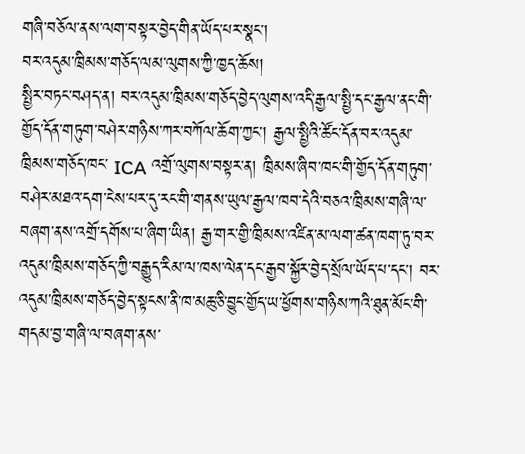གཞི་བཅོལ་ནས་ལག་བསྟར་བྱེད་གིན་ཡོད་པར་སྣང་།
བར་འདུམ་ཁྲིམས་གཅོད་ལམ་ལུགས་ཀྱི་ཁྱད་ཆོས།
སྤྱིར་བཏང་བཤད་ན། བར་འདུམ་ཁྲིམས་གཅོད་བྱེད་ལུགས་འདི་རྒྱལ་སྤྱི་དང་རྒྱལ་ནང་གི་གྱོད་དོན་གཏུག་བཤེར་གཉིས་ཀར་བཀོལ་ཆོག་ཀྱང་། རྒྱལ་སྤྱིའི་ཚོང་དོན་བར་འདུམ་ཁྲིམས་གཅོད་ཁང་ ICA འགྲོ་ལུགས་བསྟར་ན། ཁྲིམས་ཞིབ་ཁང་གི་གྱོད་དོན་གཏུག་བཤེར་མཐའ་དག་ངེས་པར་དུ་རང་གི་གནས་ཡུལ་རྒྱལ་ཁབ་དེའི་བཅའ་ཁྲིམས་གཞི་ལ་བཞག་ནས་འགྲོ་དགོས་པ་ཞིག་ཡིན། རྒྱ་གར་གྱི་ཁྲིམས་འཛིན་མ་ལག་ཚན་ཁག་ཏུ་བར་འདུམ་ཁྲིམས་གཅོད་ཀྱི་བརྒྱུད་རིམ་ལ་ཁས་ལེན་དང་རྒྱབ་སྐྱོར་བྱེད་སྲོལ་ཡོད་པ་དང་། བར་འདུམ་ཁྲིམས་གཅོད་བྱེད་སྟངས་ནི་ཁ་མཆུ་ཅི་བྱུང་གྱོད་ཡ་ཕྱོགས་གཉིས་ཀའི་ཐུན་མོང་གི་གདམ་བྱ་གཞི་ལ་བཞག་ནས་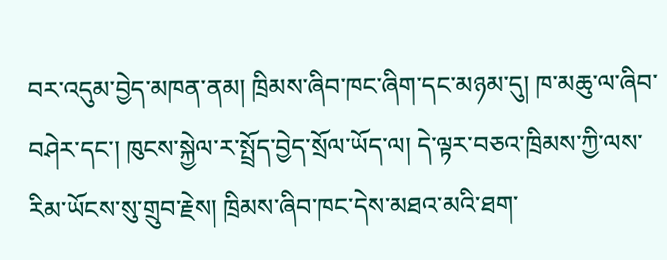བར་འདུམ་བྱེད་མཁན་ནམ། ཁྲིམས་ཞིབ་ཁང་ཞིག་དང་མཉམ་དུ། ཁ་མཆུ་ལ་ཞིབ་བཤེར་དང་། ཁུངས་སྐྱེལ་ར་སྤྲོད་བྱེད་སྲོལ་ཡོད་ལ། དེ་ལྟར་བཅའ་ཁྲིམས་ཀྱི་ལས་རིམ་ཡོངས་སུ་གྲུབ་རྗེས། ཁྲིམས་ཞིབ་ཁང་དེས་མཐའ་མའི་ཐག་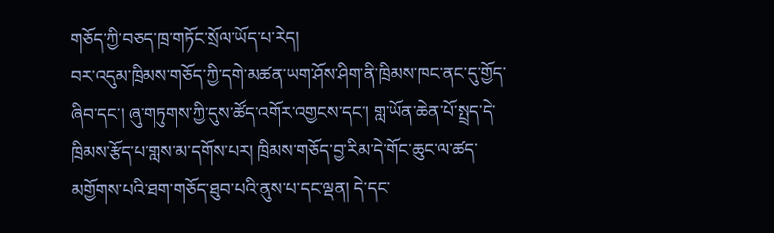གཅོད་ཀྱི་བཅད་ཁྲ་གཏོང་སྲོལ་ཡོད་པ་རེད།
བར་འདུམ་ཁྲིམས་གཅོད་ཀྱི་དགེ་མཚན་ཡག་ཤོས་ཤིག་ནི་ཁྲིམས་ཁང་ནང་དུ་གྱོད་ཞིབ་དང་། ཞུ་གཏུགས་ཀྱི་དུས་ཚོད་འགོར་འགྱངས་དང་། གླ་ཡོན་ཆེན་པོ་སྤྲད་དེ་ཁྲིམས་རྩོད་པ་གླས་མ་དགོས་པར། ཁྲིམས་གཅོད་བྱ་རིམ་དེ་གོང་ཆུང་ལ་ཚད་མགྱོགས་པའི་ཐག་གཅོད་ཐུབ་པའི་ནུས་པ་དང་ལྡན། དེ་དང་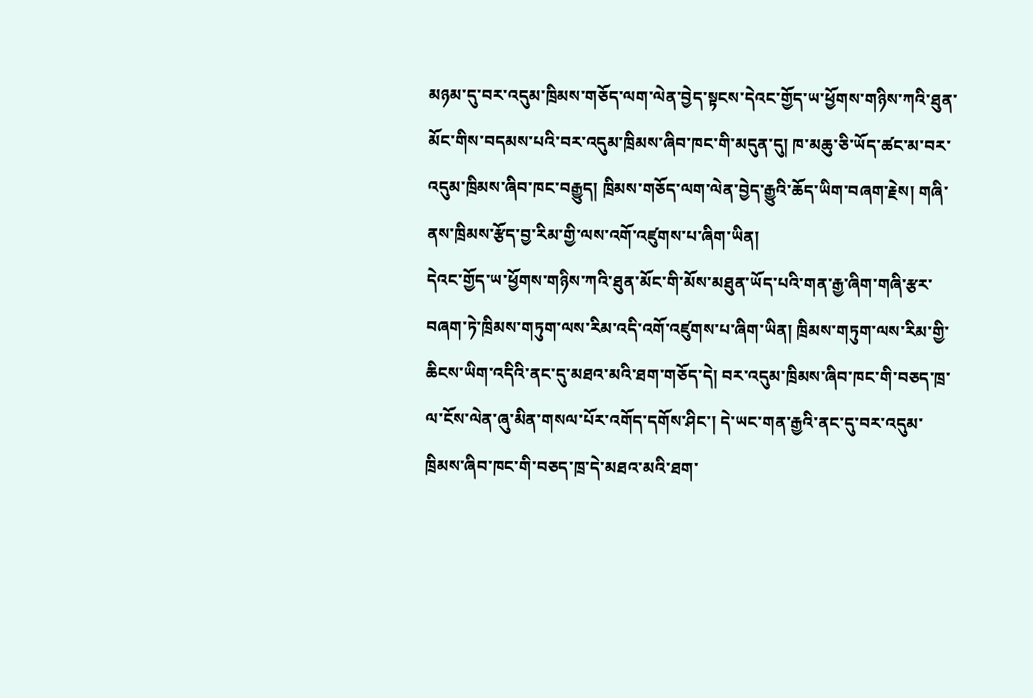མཉམ་དུ་བར་འདུམ་ཁྲིམས་གཅོད་ལག་ལེན་བྱེད་སྟངས་དེའང་གྱོད་ཡ་ཕྱོགས་གཉིས་ཀའི་ཐུན་མོང་གིས་བདམས་པའི་བར་འདུམ་ཁྲིམས་ཞིབ་ཁང་གི་མདུན་དུ། ཁ་མཆུ་ཅི་ཡོད་ཚང་མ་བར་འདུམ་ཁྲིམས་ཞིབ་ཁང་བརྒྱུད། ཁྲིམས་གཅོད་ལག་ལེན་བྱེད་རྒྱུའི་ཆོད་ཡིག་བཞག་རྗེས། གཞི་ནས་ཁྲིམས་རྩོད་བྱ་རིམ་གྱི་ལས་འགོ་འཛུགས་པ་ཞིག་ཡིན།
དེའང་གྱོད་ཡ་ཕྱོགས་གཉིས་ཀའི་ཐུན་མོང་གི་མོས་མཐུན་ཡོད་པའི་གན་རྒྱ་ཞིག་གཞི་རྩར་བཞག་ཏེ་ཁྲིམས་གཏུག་ལས་རིམ་འདི་འགོ་འཛུགས་པ་ཞིག་ཡིན། ཁྲིམས་གཏུག་ལས་རིམ་གྱི་ཆིངས་ཡིག་འདིའི་ནང་དུ་མཐའ་མའི་ཐག་གཅོད་དེ། བར་འདུམ་ཁྲིམས་ཞིབ་ཁང་གི་བཅད་ཁྲ་ལ་ངོས་ལེན་ཞུ་མིན་གསལ་པོར་འགོད་དགོས་ཤིང་། དེ་ཡང་གན་རྒྱའི་ནང་དུ་བར་འདུམ་ཁྲིམས་ཞིབ་ཁང་གི་བཅད་ཁྲ་དེ་མཐའ་མའི་ཐག་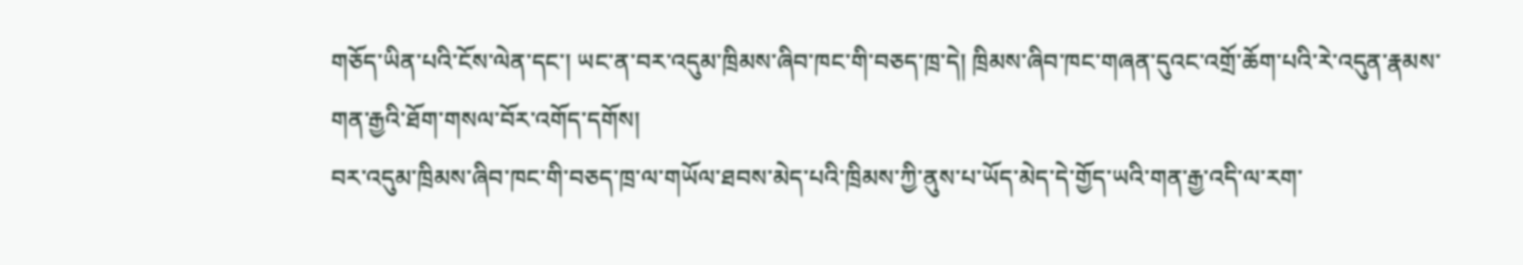གཅོད་ཡིན་པའི་ངོས་ལེན་དང་། ཡང་ན་བར་འདུམ་ཁྲིམས་ཞིབ་ཁང་གི་བཅད་ཁྲ་དེ། ཁྲིམས་ཞིབ་ཁང་གཞན་དུའང་འགྲོ་ཆོག་པའི་རེ་འདུན་རྣམས་གན་རྒྱའི་ཐོག་གསལ་བོར་འགོད་དགོས།
བར་འདུམ་ཁྲིམས་ཞིབ་ཁང་གི་བཅད་ཁྲ་ལ་གཡོལ་ཐབས་མེད་པའི་ཁྲིམས་ཀྱི་ནུས་པ་ཡོད་མེད་དེ་གྱོད་ཡའི་གན་རྒྱ་འདི་ལ་རག་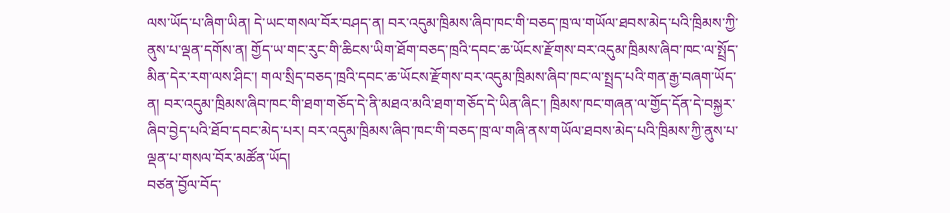ལས་ཡོད་པ་ཞིག་ཡིན། དེ་ཡང་གསལ་བོར་བཤད་ན། བར་འདུམ་ཁྲིམས་ཞིབ་ཁང་གི་བཅད་ཁྲ་ལ་གཡོལ་ཐབས་མེད་པའི་ཁྲིམས་ཀྱི་ནུས་པ་ལྡན་དགོས་ན། གྱོད་ཡ་གང་རུང་གི་ཆིངས་ཡིག་ཐོག་བཅད་ཁྲའི་དབང་ཆ་ཡོངས་རྫོགས་བར་འདུམ་ཁྲིམས་ཞིབ་ཁང་ལ་སྤྲོད་མིན་དེར་རག་ལས་ཤིང་། གལ་སྲིད་བཅད་ཁྲའི་དབང་ཆ་ཡོངས་རྫོགས་བར་འདུམ་ཁྲིམས་ཞིབ་ཁང་ལ་སྤྲད་པའི་གན་རྒྱ་བཞག་ཡོད་ན། བར་འདུམ་ཁྲིམས་ཞིབ་ཁང་གི་ཐག་གཅོད་དེ་ནི་མཐའ་མའི་ཐག་གཅོད་དེ་ཡིན་ཞིང་། ཁྲིམས་ཁང་གཞན་ལ་གྱོད་དོན་དེ་བསྐྱར་ཞིབ་བྱེད་པའི་ཐོབ་དབང་མེད་པར། བར་འདུམ་ཁྲིམས་ཞིབ་ཁང་གི་བཅད་ཁྲ་ལ་གཞི་ནས་གཡོལ་ཐབས་མེད་པའི་ཁྲིམས་ཀྱི་ནུས་པ་ལྡན་པ་གསལ་བོར་མཚོན་ཡོད།
བཙན་བྱོལ་བོད་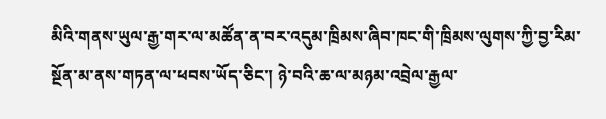མིའི་གནས་ཡུལ་རྒྱ་གར་ལ་མཚོན་ན་བར་འདུམ་ཁྲིམས་ཞིབ་ཁང་གི་ཁྲིམས་ལུགས་ཀྱི་བྱ་རིམ་སྔོན་མ་ནས་གཏན་ལ་ཕབས་ཡོད་ཅིང་། ཉེ་བའི་ཆ་ལ་མཉམ་འབྲེལ་རྒྱལ་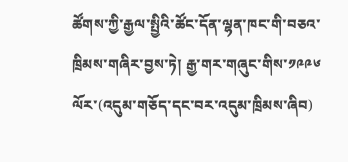ཚོགས་ཀྱི་རྒྱལ་སྤྱིའི་ཚོང་དོན་ལྷན་ཁང་གི་བཅའ་ཁྲིམས་གཞིར་བྱས་ཏེ། རྒྱ་གར་གཞུང་གིས་༡༩༩༦ ལོར་(འདུམ་གཅོད་དང་བར་འདུམ་ཁྲིམས་ཞིབ)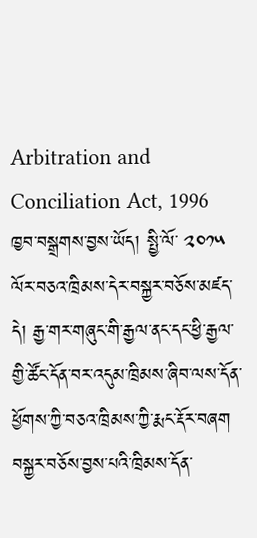Arbitration and Conciliation Act, 1996 ཁྱབ་བསྒྲགས་བྱས་ཡོད། སྤྱི་ལོ་ ༢༠༡༥ ལོར་བཅའ་ཁྲིམས་དེར་བསྐྱར་བཅོས་མཛད་དེ། རྒྱ་གར་གཞུང་གི་རྒྱལ་ནང་དང་ཕྱི་རྒྱལ་གྱི་ཚོང་དོན་བར་འདུམ་ཁྲིམས་ཞིབ་ལས་དོན་ཕྱོགས་ཀྱི་བཅའ་ཁྲིམས་ཀྱི་རྨང་རྡོར་བཞག བསྐྱར་བཅོས་བྱས་པའི་ཁྲིམས་དོན་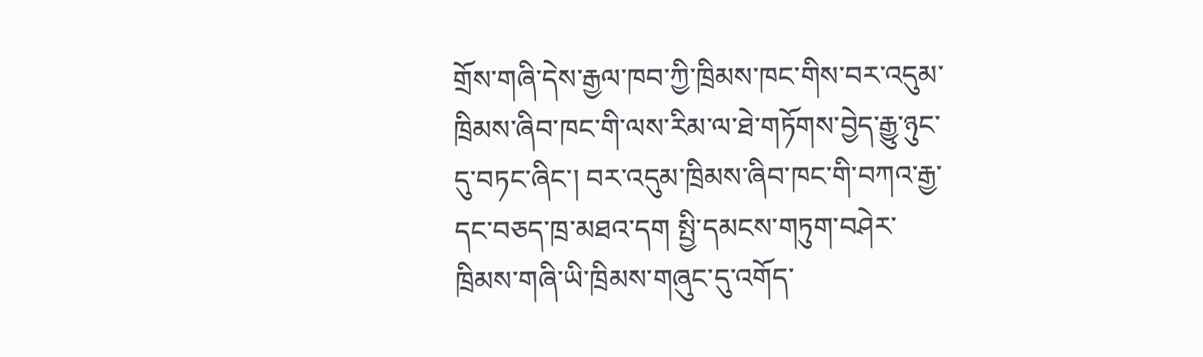གྲོས་གཞི་དེས་རྒྱལ་ཁབ་ཀྱི་ཁྲིམས་ཁང་གིས་བར་འདུམ་ཁྲིམས་ཞིབ་ཁང་གི་ལས་རིམ་ལ་ཐེ་གཏོགས་བྱེད་རྒྱུ་ཉུང་དུ་བཏང་ཞིང་། བར་འདུམ་ཁྲིམས་ཞིབ་ཁང་གི་བཀའ་རྒྱ་དང་བཅད་ཁྲ་མཐའ་དག སྤྱི་དམངས་གཏུག་བཤེར་ཁྲིམས་གཞི་ཡི་ཁྲིམས་གཞུང་དུ་འགོད་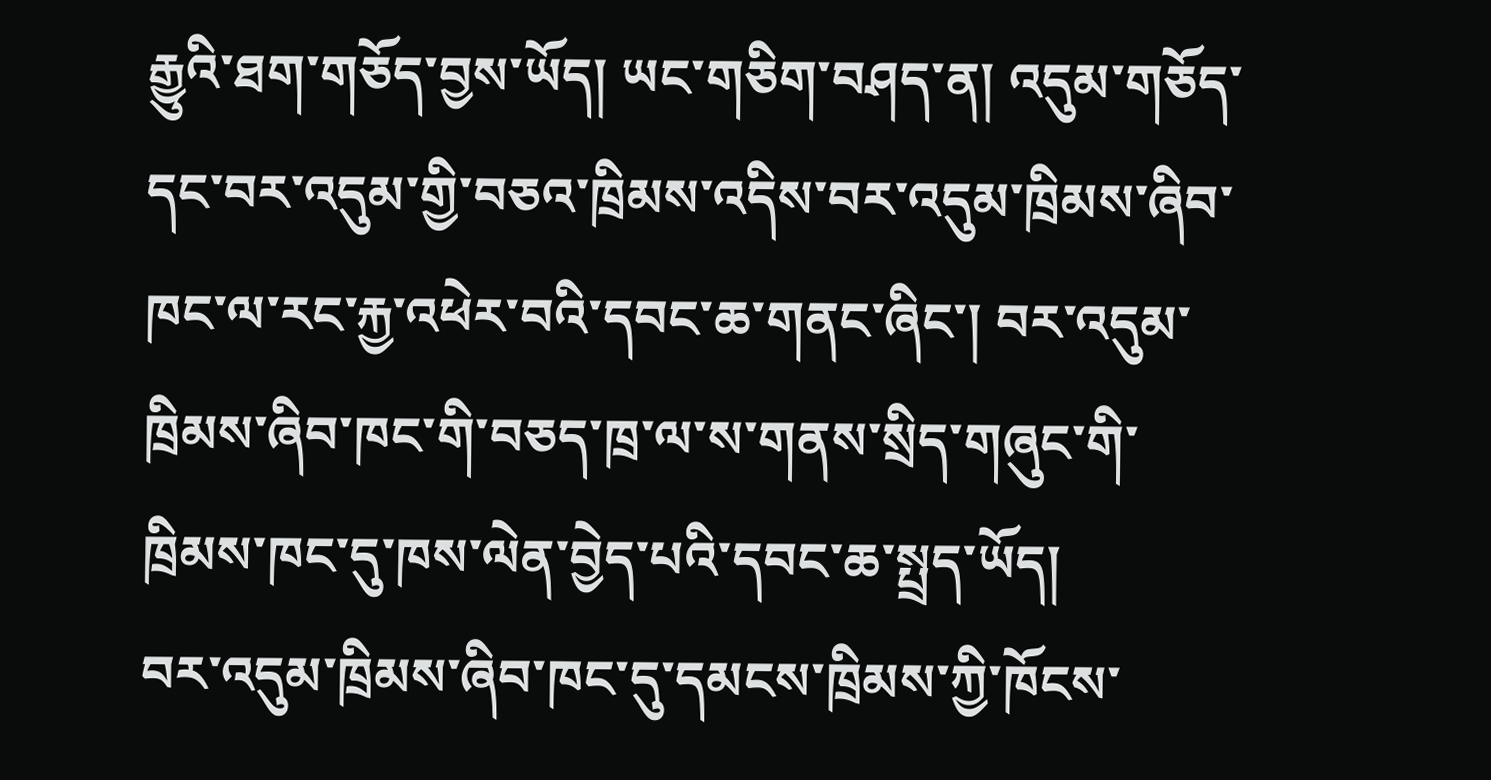རྒྱུའི་ཐག་གཅོད་བྱས་ཡོད། ཡང་གཅིག་བཤད་ན། འདུམ་གཅོད་དང་བར་འདུམ་གྱི་བཅའ་ཁྲིམས་འདིས་བར་འདུམ་ཁྲིམས་ཞིབ་ཁང་ལ་རང་རྐྱ་འཕེར་བའི་དབང་ཆ་གནང་ཞིང་། བར་འདུམ་ཁྲིམས་ཞིབ་ཁང་གི་བཅད་ཁྲ་ལ་ས་གནས་སྲིད་གཞུང་གི་ཁྲིམས་ཁང་དུ་ཁས་ལེན་བྱེད་པའི་དབང་ཆ་སྤྲད་ཡོད།
བར་འདུམ་ཁྲིམས་ཞིབ་ཁང་དུ་དམངས་ཁྲིམས་ཀྱི་ཁོངས་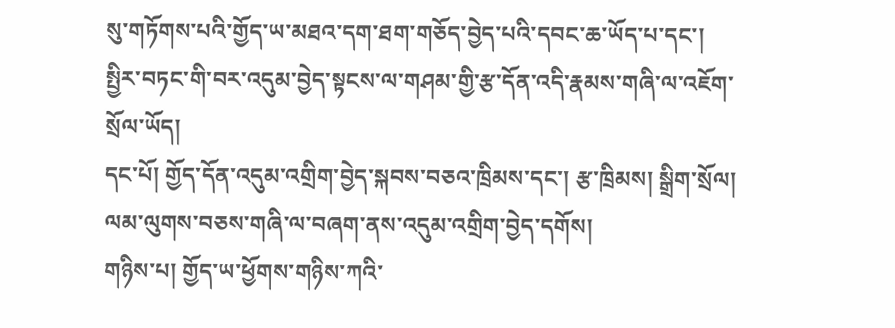སུ་གཏོགས་པའི་གྱོད་ཡ་མཐའ་དག་ཐག་གཅོད་བྱེད་པའི་དབང་ཆ་ཡོད་པ་དང་། སྤྱིར་བཏང་གི་བར་འདུམ་བྱེད་སྟངས་ལ་གཤམ་གྱི་རྩ་དོན་འདི་རྣམས་གཞི་ལ་འཇོག་སྲོལ་ཡོད།
དང་པོ། གྱོད་དོན་འདུམ་འགྲིག་བྱེད་སྐབས་བཅའ་ཁྲིམས་དང་། རྩ་ཁྲིམས། སྒྲིག་སྲོལ། ལམ་ལུགས་བཅས་གཞི་ལ་བཞག་ནས་འདུམ་འགྲིག་བྱེད་དགོས།
གཉིས་པ། གྱོད་ཡ་ཕྱོགས་གཉིས་ཀའི་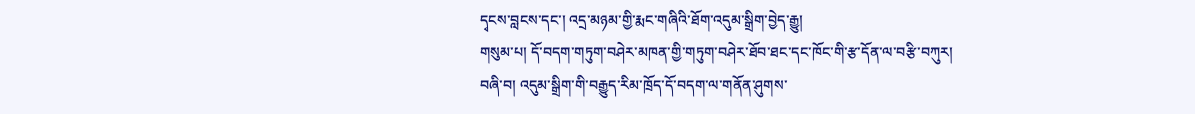དྭངས་བླངས་དང་། འདྲ་མཉམ་གྱི་རྨང་གཞིའི་ཐོག་འདུམ་སྒྲིག་བྱེད་རྒྱུ།
གསུམ་པ། དོ་བདག་གཏུག་བཤེར་མཁན་གྱི་གཏུག་བཤེར་ཐོབ་ཐང་དང་ཁོང་གི་རྩ་དོན་ལ་བརྩི་བཀུར།
བཞི་བ། འདུམ་སྒྲིག་གི་བརྒྱུད་རིམ་ཁྲོད་དོ་བདག་ལ་གནོན་ཤུགས་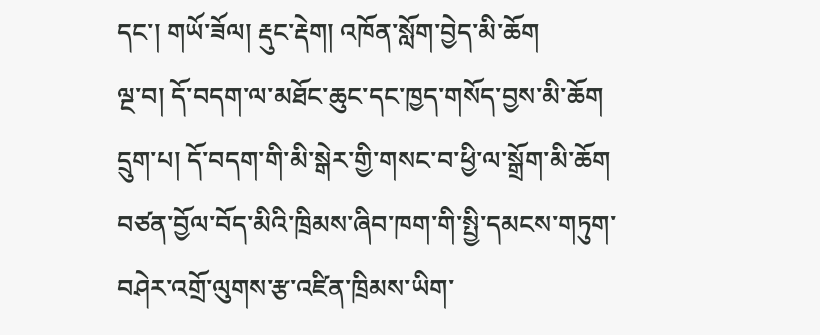དང་། གཡོ་ཟོལ། རྡུང་རྡེག། འཁོན་སློག་བྱེད་མི་ཆོག
ལྔ་བ། དོ་བདག་ལ་མཐོང་ཆུང་དང་ཁྱད་གསོད་བྱས་མི་ཆོག
དྲུག་པ། དོ་བདག་གི་མི་སྒེར་གྱི་གསང་བ་ཕྱི་ལ་སྒྲོག་མི་ཆོག
བཙན་བྱོལ་བོད་མིའི་ཁྲིམས་ཞིབ་ཁག་གི་སྤྱི་དམངས་གཏུག་བཤེར་འགྲོ་ལུགས་རྩ་འཛིན་ཁྲིམས་ཡིག་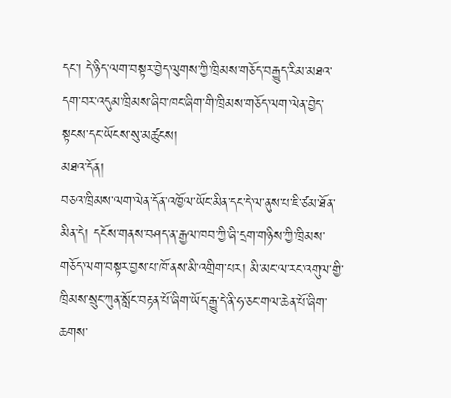དང་། དེ་ཉིད་ལག་བསྟར་བྱེད་ལུགས་ཀྱི་ཁྲིམས་གཅོད་བརྒྱུད་རིམ་མཐའ་དག་བར་འདུམ་ཁྲིམས་ཞིབ་ཁང་ཞིག་གི་ཁྲིམས་གཅོད་ལག་ལེན་བྱེད་སྟངས་དང་ཡོངས་སུ་མཚུངས།
མཐའ་དོན།
བཅའ་ཁྲིམས་ལག་ལེན་དོན་འཁྱོལ་ཡོང་མིན་དང་དེ་ལ་ནུས་པ་ཇི་ཙམ་ཐོན་མིན་དེ། དངོས་གནས་བཤད་ན་རྒྱལ་ཁབ་ཀྱི་ཞི་དྲག་གཉིས་ཀྱི་ཁྲིམས་གཅོད་ལག་བསྟར་བྱས་པ་ཁོ་ནས་མི་འགྲིག་པར། མི་མང་ལ་རང་འགུལ་གྱི་ཁྲིམས་སྲུང་ཀུན་སློང་བརྟན་པོ་ཞིག་ཡོད་རྒྱུ་དེ་ནི་ཧ་ཅང་གལ་ཆེན་པོ་ཞིག་ཆགས་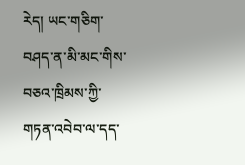རེད། ཡང་གཅིག་བཤད་ན་མི་མང་གིས་བཅའ་ཁྲིམས་ཀྱི་གཏན་འབེབ་ལ་དད་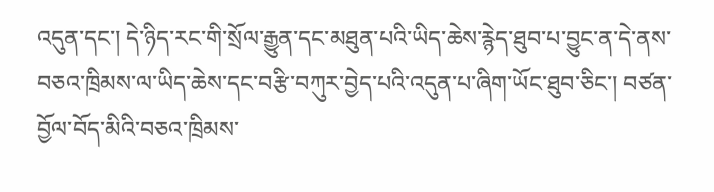འདུན་དང་། དེ་ཉིད་རང་གི་སྲོལ་རྒྱུན་དང་མཐུན་པའི་ཡིད་ཆེས་རྙེད་ཐུབ་པ་བྱུང་ན་དེ་ནས་བཅའ་ཁྲིམས་ལ་ཡིད་ཆེས་དང་བརྩི་བཀུར་བྱེད་པའི་འདུན་པ་ཞིག་ཡོང་ཐུབ་ཅིང་། བཙན་བྱོལ་བོད་མིའི་བཅའ་ཁྲིམས་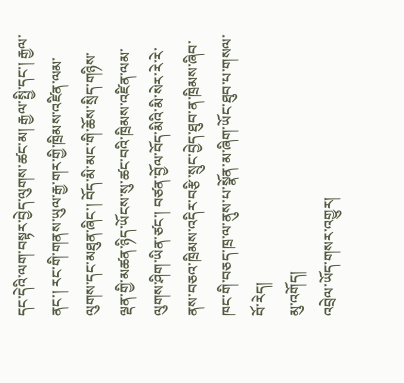དང་དེའི་ལག་བསྟར་བྱེད་ལུགས་ཚང་མ། རྒྱལ་སྤྱི་དང་། རྒྱལ་ནང་། རང་གི་གནས་ཡུལ་རྒྱ་གར་གྱི་ཁྲིམས་འཛིན་ལམ་ལུགས་དང་མཐུན་ཞིང་། བོད་མི་མང་གི་ཆོས་སྲིད་གཉིས་ལྡན་གྱི་མཚན་ཉིད་ཡོངས་སུ་ཚང་བའི་ཁྲིམས་འཛིན་ལམ་ལུགས་ཤིག་ཡིན་ཙང་། བཙན་བྱོལ་བོད་མིའི་མི་སེར་རེ་རེ་ནས་བཅའ་ཁྲིམས་འདིར་བརྩི་སྲུང་བྱེད་ཐུབ་ན་ཁྲིམས་ཞིབ་ཁང་གི་བཅད་ཁྲ་ལ་ནུས་པ་སྣོན་མ་ཞིག་ཡོང་ཐུབ་པ་གསལ་བོ་རེད།
མུ་འགོད།
འབྲེལ་ཡོད་གསར་འགྱུར།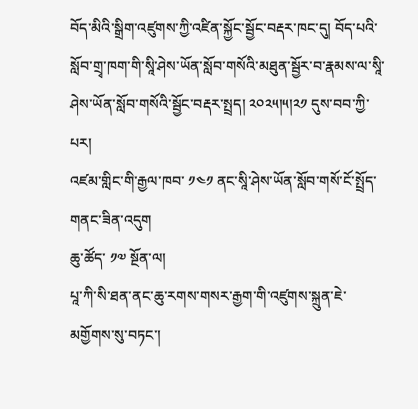བོད་མིའི་སྒྲིག་འཛུགས་ཀྱི་འཛིན་སྐྱོང་སྦྱོང་བརྡར་ཁང་དུ། བོད་པའི་སློབ་གྲྭ་ཁག་གི་སཱི་ཤེས་ཡོན་སློབ་གསོའི་མཐུན་སྦྱོར་བ་རྣམས་ལ་སཱི་ཤེས་ཡོན་སློབ་གསོའི་སྦྱོང་བརྡར་སྤྲད། ༢༠༢༥།༥།༢༡ དུས་བབ་ཀྱི་པར།
འཛམ་གླིང་གི་རྒྱལ་ཁབ་ ༡༤༡ ནང་སཱི་ཤེས་ཡོན་སློབ་གསོ་ངོ་སྤྲོད་གནང་ཟིན་འདུག
ཆུ་ཚོད་ ༡༧ སྔོན་ལ།
པཱ་ཀི་སི་ཐན་ནང་ཆུ་རགས་གསར་རྒྱག་གི་འཛུགས་སྐྲུན་ཇེ་མགྱོགས་སུ་བཏང་།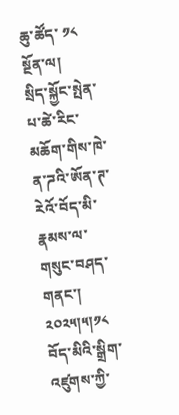ཆུ་ཚོད་ ༡༨ སྔོན་ལ།
སྲིད་སྐྱོང་སྤེན་པ་ཚེ་རིང་མཆོག་གིས་ཁེ་ན་ཌའི་ཨོན་ཊ་རེའོ་བོད་མི་རྣམས་ལ་གསུང་བཤད་གནང་། ༢༠༢༥།༥།༡༨ བོད་མིའི་སྒྲིག་འཛུགས་ཀྱི་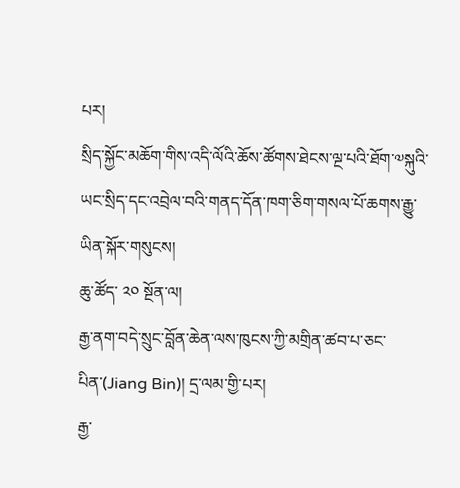པར།
སྲིད་སྐྱོང་མཆོག་གིས་འདི་ལོའི་ཆོས་ཚོགས་ཐེངས་ལྔ་པའི་ཐོག་༧སྐུའི་ཡང་སྲིད་དང་འབྲེལ་བའི་གནད་དོན་ཁག་ཅིག་གསལ་པོ་ཆགས་རྒྱུ་ཡིན་སྐོར་གསུངས།
ཆུ་ཚོད་ ༢༠ སྔོན་ལ།
རྒྱ་ནག་བདེ་སྲུང་བློན་ཆེན་ལས་ཁུངས་ཀྱི་མགྲིན་ཚབ་པ་ཅང་པིན་(Jiang Bin)། དྲ་ལམ་གྱི་པར།
རྒྱ་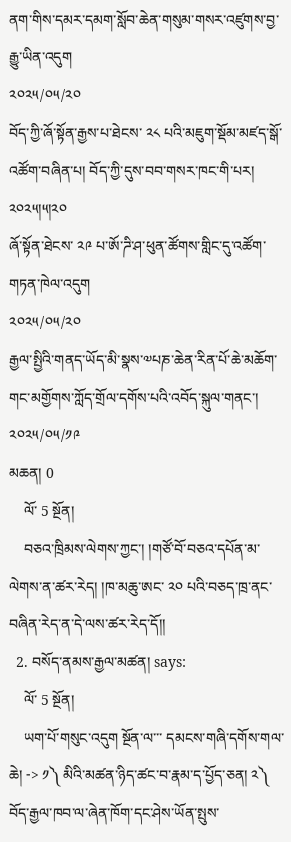ནག་གིས་དམར་དམག་སློབ་ཆེན་གསུམ་གསར་འཛུགས་བྱ་རྒྱུ་ཡིན་འདུག
༢༠༢༥/༠༥/༢༠
བོད་ཀྱི་ཞོ་སྟོན་རྒྱས་པ་ཐེངས་ ༢༨ པའི་མཇུག་སྡོམ་མཛད་སྒོ་འཚོག་བཞིན་པ། བོད་ཀྱི་དུས་བབ་གསར་ཁང་གི་པར། ༢༠༢༥།༥།༢༠
ཞོ་སྟོན་ཐེངས་ ༢༩ པ་ཨོ་ཌི་ཤ་ཕུན་ཚོགས་གླིང་དུ་འཚོག་གཏན་ཁེལ་འདུག
༢༠༢༥/༠༥/༢༠
རྒྱལ་སྤྱིའི་གནད་ཡོད་མི་སྣས་༧པཎ་ཆེན་རིན་པོ་ཆེ་མཆོག་གང་མགྱོགས་ཀློད་གྲོལ་དགོས་པའི་འབོད་སྐུལ་གནང་།
༢༠༢༥/༠༥/༡༩
མཆན། 0
    ལོ་ 5 སྔོན།
    བཅའ་ཁྲིམས་ལེགས་ཀྱང་། །གཙོ་བོ་བཅའ་དཔོན་མ་ལེགས་ན་ཚར་རེད། །ཁ་མཆུ་ཨང་ ༢༠ པའི་བཅད་ཁྲ་ནང་བཞིན་རེད་ན་དེ་ལས་ཚར་རེད་དོ།།
  2. བསོད་ནམས་རྒྱལ་མཚན། says:
    ལོ་ 5 སྔོན།
    ཡག་པོ་གསུང་འདུག སྔོན་ལ་་་ དམངས་གཞི་དགོས་གལ་ཆེ། -> ༡༽ མིའི་མཚན་ཉིད་ཚང་བ་རྣམ་ད་པྱོད་ཅན། ༢༽ བོད་རྒྱལ་ཁབ་ལ་ཞེན་ཁོག་དང་ཤེས་ཡོན་སྤུས་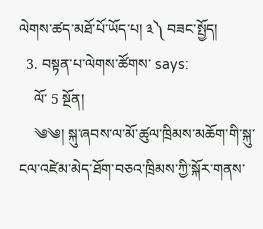ལེགས་ཚད་མཐོ་པོ་ཡོད་པ། ༣༽ བཟང་སྤྱོད།
  3. བསྟན་པ་ལེགས་ཚོགས་ says:
    ལོ་ 5 སྔོན།
    ༄༄། སྐུ་ཞབས་ལ་མོ་ཚུལ་ཁྲིམས་མཆོག་གི་སྐུ་ངལ་འཛེམ་མེད་ཐོག་བཅའ་ཁྲིམས་ཀྱི་སྐོར་གནས་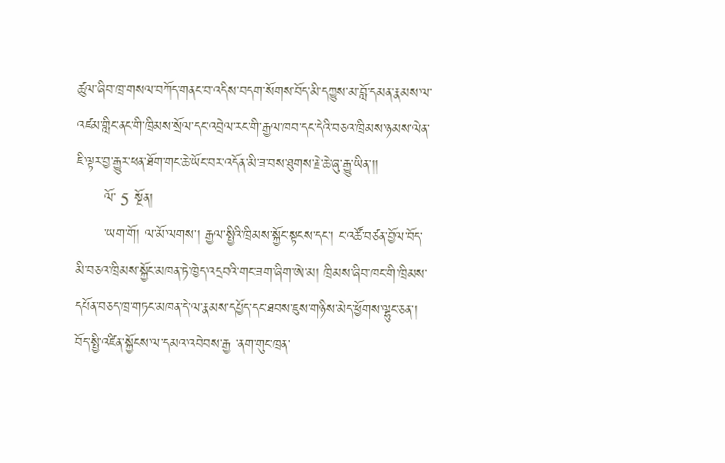ཚུལ་ཞིབ་ཁྲ་གསལ་བཀོད་གནང་བ་འདིས་བདག་སོགས་བོད་མི་དཀྱུས་མ་བློ་དམན་རྣམས་ལ་འཛམ་གླིང་ནང་གི་ཁྲིམས་སྲོལ་དང་འབྲེལ་རང་གི་རྒྱལ་ཁབ་དང་དེའི་བཅའ་ཁྲིམས་ཉམས་ལེན་ཇི་ལྟར་བྱ་རྒྱུར་ཕན་ཐོག་གང་ཆེ་ཡོང་བར་འདོན་མི་ཟ་བས་ཐུགས་རྗེ་ཆེ་ཞུ་རྒྱུ་ཡིན་།།
      ལོ་ 5 སྔོན།
      ་ཡག་གོ། ལ་མོ་ལགས་། རྒྱལ་སྤྱིའི་ཁྲིམས་སྐྱོང་སྟངས་དང་། ང་འཚོ་བཙན་བྱོལ་བོད་མི་བཅའ་ཁྲིམས་སྐྱོང་མཁན་ཏེ་ཁྱེད་འདྲབའི་གང་ཟག་ཞིག་ཨེ་མ། ཁྲིམས་ཞིབ་ཁང་གི་ཁྲིམས་དཔོན་བཅད་ཁྲ་གཏང་མཁན་དེ་ལ་རྣམས་དཔྱོད་དང་ཐབས་ཇུས་གཉིས་མེད་ཕྱོགས་ལྷུང་ཅན་། བོད་སྤྱི་འཛིན་སྐྱོངས་ལ་དམའ་འབེབས་རྒྱ ་ནག་གུང་ཁྲན་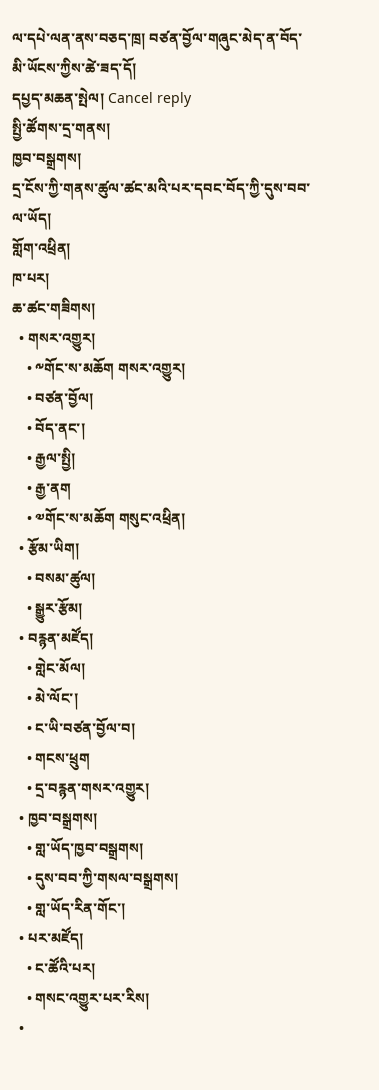ལ་དཔེ་ལན་ནས་བཅད་ཁྲ། བཙན་བྱོལ་གཞུང་མེད་ན་བོད་མི་ཡོངས་ཀྱིས་ཚེ་ཟད་དོ།
དཔྱད་མཆན་སྤེལ། Cancel reply
སྤྱི་ཚོགས་དྲ་གནས།
ཁྱབ་བསྒྲགས།
དྲ་ངོས་ཀྱི་གནས་ཚུལ་ཚང་མའི་པར་དབང་བོད་ཀྱི་དུས་བབ་ལ་ཡོད།
གློག་འཕྲིན།
ཁ་པར།
ཆ་ཚང་གཟིགས།
  • གསར་འགྱུར།
    • ༸གོང་ས་མཆོག གསར་འགྱུར།
    • བཙན་བྱོལ།
    • བོད་ནང་།
    • རྒྱལ་སྤྱི།
    • རྒྱ་ནག
    • ༧གོང་ས་མཆོག གསུང་འཕྲིན།
  • རྩོམ་ཡིག།
    • བསམ་ཚུལ།
    • སྒྱུར་རྩོམ།
  • བརྙན་མཛོད།
    • གླེང་མོལ།
    • མེ་ལོང་།
    • ང་ཡི་བཙན་བྱོལ་བ།
    • གངས་ཕྲུག
    • དྲ་བརྙན་གསར་འགྱུར།
  • ཁྱབ་བསྒྲགས།
    • གླ་ཡོད་ཁྱབ་བསྒྲགས།
    • དུས་བབ་ཀྱི་གསལ་བསྒྲགས།
    • གླ་ཡོད་རིན་གོང་།
  • པར་མཛོད།
    • ང་ཚོའི་པར།
    • གསང་འགྱུར་པར་རིས།
  •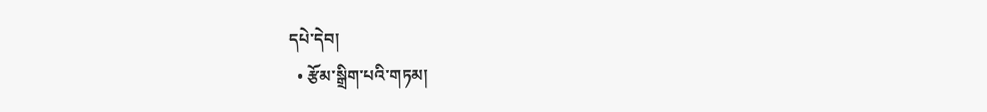དཔེ་དེབ།
  • རྩོམ་སྒྲིག་པའི་གཏམ།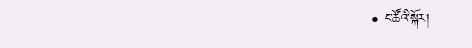• ང་ཚོའི་སྐོར།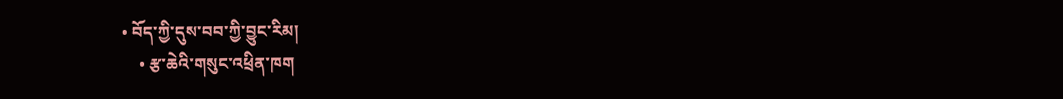• བོད་ཀྱི་དུས་བབ་ཀྱི་བྱུང་རིམ།
    • རྩ་ཆེའི་གསུང་འཕྲིན་ཁག